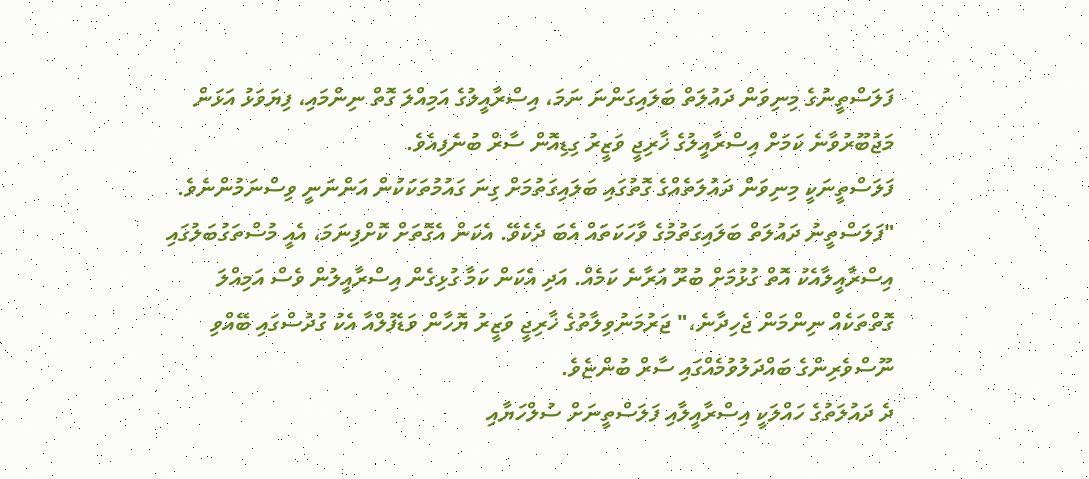ފަލަސްތީނުގެ މިނިވަން ދައުލަތް ބަލައިގަންނަ ނަމަ، އިސްރާއީލުގެ އަމިއްލަ ގޮތް ނިންމައި، ފިޔަވަޅު އަޅަން މަޖުބޫރުވާނެ ކަމަށް އިސްރާއީލުގެ ޚާރިޖީ ވަޒީރު ގިޑިއޮން ސާރް ބުނެފިއެވެ.
ފަލަސްތީނަކީ މިނިވަން ދައުލަތެއްގެ ގޮތުގައި ބަލައިގަތުމަށް ގިނަ ގައުމުތަކަކުން އަންނަނީ ވިސްނަމުންނެވެ.
"ފަލަސްތީނު ދައުލަތް ބަލައިގަތުމުގެ ވާހަކަތައް އެބަ ދެކެވޭ. އެކަން އެގޮތަށް ކޮށްފިނަމަ، އެއީ މުސްތަގުބަލުގައި އިސްރާއީލާއެކު އޮތް ގުޅުމަށް ބުރޫ އަރާނެ ކަމެއް. އަދި އެކަން ކަމާ ގުޅިގެން އިސްރާއީލުން ވެސް އަމިއްލަ ގޮތްތަކެއް ނިންމަން ޖެހިދާނެ،" ޖަރުމަނުވިލާތުގެ ޚާރިޖީ ވަޒީރު ޔޮހާން ވަޑެފުލްއާ އެކު ގުދުސްގައި ބޭއްވި ނޫސްވެރިންގެ ބައްދަލުވުމެއްގައި ސާރް ބުންޏެވެ.
ދެ ދައުލަތުގެ ހައްލަކީ އިސްރާއީލާއި ފަލަސްތީނަށް ސުލްހަޔާއި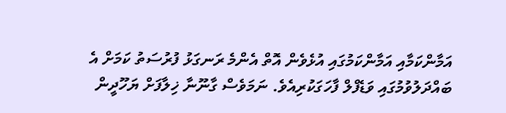އަމާންކަމާއި އަމާންކަމުގައި އުޅެވެން އޮތް އެންމެ ރަނގަޅު ފުރުސަތު ކަމަށް އެ ބައްދަލުވުމުގައި ވަޑެފްލް ފާހަގަކުރިއެވެ. ނަމަވެސް ގާނޫނާ ޚިލާފަށް ޔަހޫދީން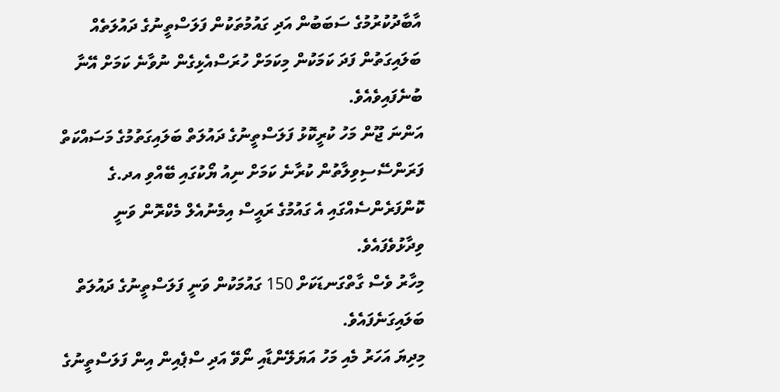އާބާދުކުރުމުގެ ސަބަބުން އަދި ގައުމުތަކުން ފަލަސްތީނުގެ ދައުލަތެއް ބަލައިގަތުން ފަދަ ކަމަކުން މިކަމަށް ހުރަސްއެޅިގެން ނުވާނެ ކަމަށް އޭނާ ބުނެފައިވެއެވެ.
އަންނަ ޖޫން މަހު ކުރީކޮޅު ފަލަސްތީނުގެ ދައުލަތް ބަލައިގަތުމުގެ މަސައްކަތް ފަރަންސޭސިވިލާތުން ކުރާނެ ކަމަށް ނިއު ޔޯކުގައި ބޭއްވި އދ.ގެ ކޮންފަރެންސެއްގައި އެ ގައުމުގެ ރައީސް އިމެނުއެލް މެކްރޮން ވަނީ ވިދާޅުވެފައެވެ.
މިހާރު ވެސް ގާތްގަނޑަކަށް 150 ގައުމަކުން ވަނީ ފަލަސްތީނުގެ ދައުލަތް ބަލައިގަނެފައެވެ.
މިދިޔަ އަހަރު މެއި މަހު އަޔަލޭންޑާއި ނޯވޭ އަދި ސްޕެއިން އިން ފަލަސްތީނުގެ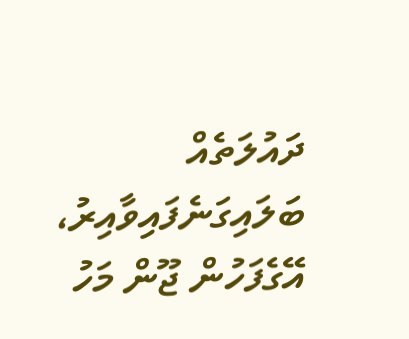ދައުލަތެއް ބަލައިގަނެފައިވާއިރު، އޭގެފަހުން ޖޫން މަހު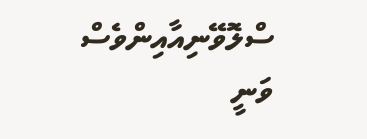ސްލޮވޭނިއާއިންވެސް ވަނީ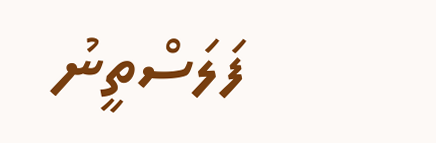ފަލަސްތީނު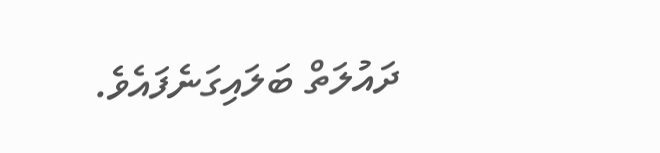ދައުލަތް ބަލައިގަނެފައެވެ.